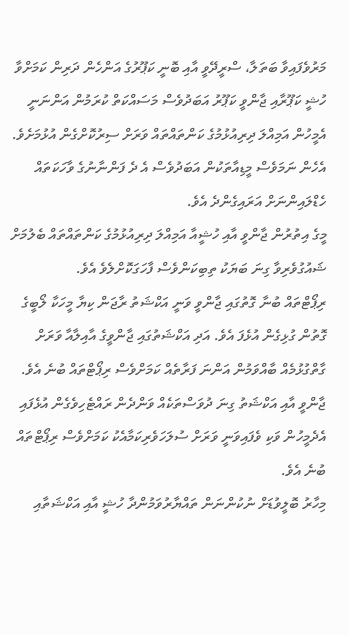މަރުވެފައިވާ ބަތަލާ، ސްރީދޭވީ އާއި ބޮނީ ކަޕޫރުގެ އަންހެން ދަރިން ކަމަށްވާ ހުޝީ ކަޕޫރާއި ޖާންވީ ކަޕޫރު އަބަދުވެސް މަސައްކަތް ކުރަމުން އަންނަނީ އެމީހުން އަމިއްލަ ދިރިއުޅުމުގެ ކަންތައްތައް ވަރަށް ސިރުކޮށްގެން އުޅުމަށެވެ. އެހެން ނަމަވެސް މީޑިއާތަކުން އަބަދުވެސް އެ ދެ ފަންނާނުގެ ވާހަކަތައް ހެޑްލައިންނަށް އަރައިގެންދެ އެވެ.
މީގެ އިތުރުން ޖާންވީ އާއި ހުޝީއާ އަމިއްލަ ދިރިއުޅުމުގެ ކަންތައްތައް ބެލުމަށް ޝައުގުވެރިވާ ގިނަ ބަޔަކު ތިބިކަންވެސް ފާހަގަކޮށްލެވެ އެވެ.
ރިޕޯޓްތައް ބުނާ ގޮތުގައި ޖާންވީ ވަނީ އަކްޝަތު ރާޖަން ކިޔާ މީހަކާ ލޯބީގެ ގޮތުން ގުޅިގެން އުޅެފަ އެވެ. އަދި އަކްޝަތުގައި ޖާންވީގެ އާއިލާއާ ވަރަށް ގާތްގުޅުމެއް ބާއްވަމުން އަންނަ ފަރާތެއް ކަމަށްވެސް ރިޕޯޓްތައް ބުނެ އެވެ.
ޖާންވީ އާއި އަކްޝަތު ގިނަ ދުވަސްތަކެއް ވަންދެން ރައްޓެހިވެގެން އުޅެފައި އެދެމީހުން ވަކި ވެފައިވަނީ ވަރަށް ސުލަހަވެރިކަމާއެކު ކަމަށްވެސް ރިޕޯޓްތައް ބުނެ އެވެ.
މިހާރު ބޮލީވުޑަށް ނުކުންނަން ތައްޔާރުވަމުންދާ ހުޝީ އާއި އަކްޝަތާއި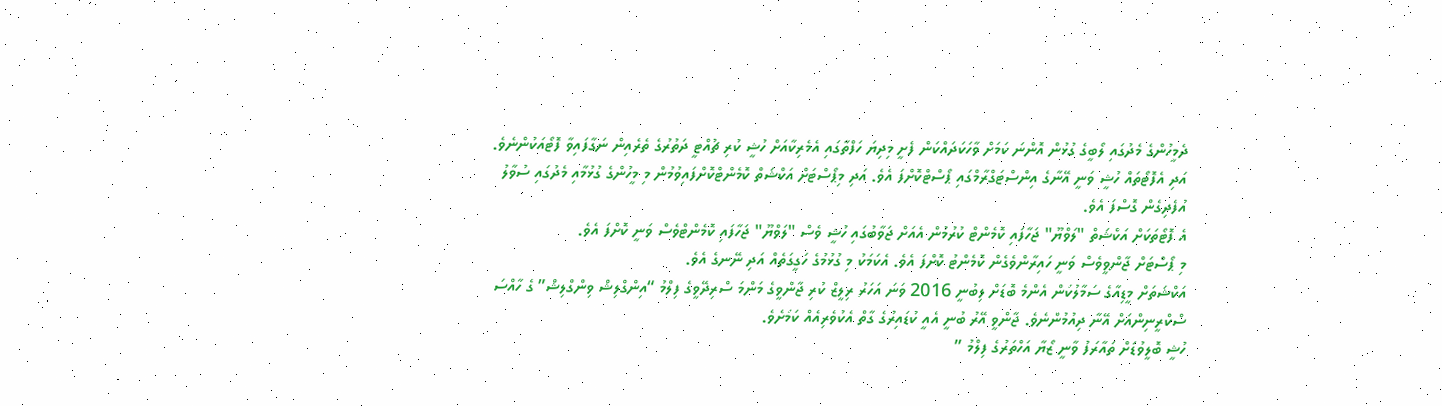ދެމީހުންގެ މެދުގައި ލޯބީގެ ގުޅުން އޮންނަ ކަމަށް ވާހަކަދައްކަން ފެށީ މިދިޔަ ހަފްތާގައި އެމެރިކާއަށް ހުޝީ ކުރި ޗުއްޓީ ދަތުރުގެ ތެރެއިން ނަގާފައިވާ ފޮޓޯއަކުންނެވެ.
އަދި އެފޮޓޯތައް ހުޝީ ވަނީ އޭނާގެ އިންސްޓަގްރާމްގައި ޕޯސްޓްކޮށްފަ އެވެ. އަދި މިޕޯސްޓަށް އަކްޝަތް ކޮމެންޓްކޮށްފައިވުމުން މި މީހުންގެ ގުޅުމާއި މެދުގައި ސުވާލު އުފެދިގެން ގޮސްފަ އެވެ.
އެ ފޮޓޯތަކަށް އަކްޝަތް "ލަވްޔޫ" ޖަހާފައި ކޮމެންޓް ކުރުމުން އެއަށް ޖަވާބުގައި ހުޝީ ވެސް "ލަވްޔޫ" ޖަހާފައި ކޮމެންޓްވެސް ވަނީ ކޮށްފަ އެވެ.
މި ޕޯސްޓަށް ޖާންވީވެސް ވަނީ ހައިރާންވެގެން ކޮމެންޓު ކޮށްފަ އެވެ. އެކަމަކު މި ގުޅުމުގެ ހަގީގަތެއް އަދި ނޭނގެ އެވެ.
އަކްޝަތަށް މީޑިއާގެ ސަމާލުކަން އެންމެ ބޮޑަށް ލިބުނީ 2016 ވަނަ އަހަރު ރިލީޒް ކުރި ޖާންވީގެ މަންމަ ސްރިދޭވީގެ ފިލްމު “އިންގްލިޝް ވިންގްލިޝް” ގެ ހާއްސަ ސްކްރީނިންއަށް އޭނާ ދިއުމުންނެވެ. ޖާންވީ އޭރު ބުނީ އެއީ ކުޑައިރުގެ ގާތް އެކުވެރިއެއް ކަމަށެވެ.
ހުޝީ ބޮލީވުޑަށް ތައާރަފު ވާނީ ޒޯޔާ އަހްތަރުގެ ފިލްމު ”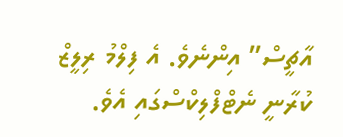އާޗީސް” އިންނެވެ. އެ ފިލްމު ރިލީޒް ކުރާނީ ނެޓްފްލިކްސްގައި އެވެ.